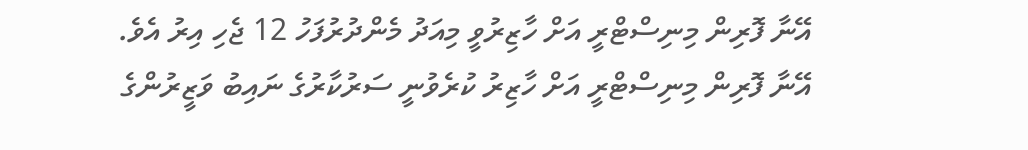އޭނާ ފޮރިން މިނިސްޓްރީ އަށް ހާޒިރުވީ މިއަދު މެންދުރުފަހު 12 ޖެހި އިރު އެވެ.
އޭނާ ފޮރިން މިނިސްޓްރީ އަށް ހާޒިރު ކުރެވުނީ ސަރުކާރުގެ ނައިބު ވަޒީރުންގެ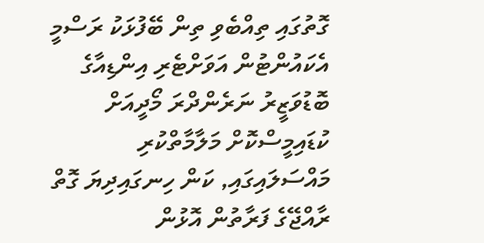ގޮތުގައި ތިއްބެވި ތިން ބޭފުޅަކު ރަސްމީ އެކައުންޓުން އަވަށްޓެރި އިންޑިއާގެ ބޮޑުވަޒީރު ނަރެންދްރަ މޯދީއަށް ކުޑައިމީސްކޮށް މަލާމާތްކުރި މައްސަލައިގައި, ކަން ހިނގައިދިޔަ ގޮތް ރާއްޖޭގެ ފަރާތުން އޮޅުން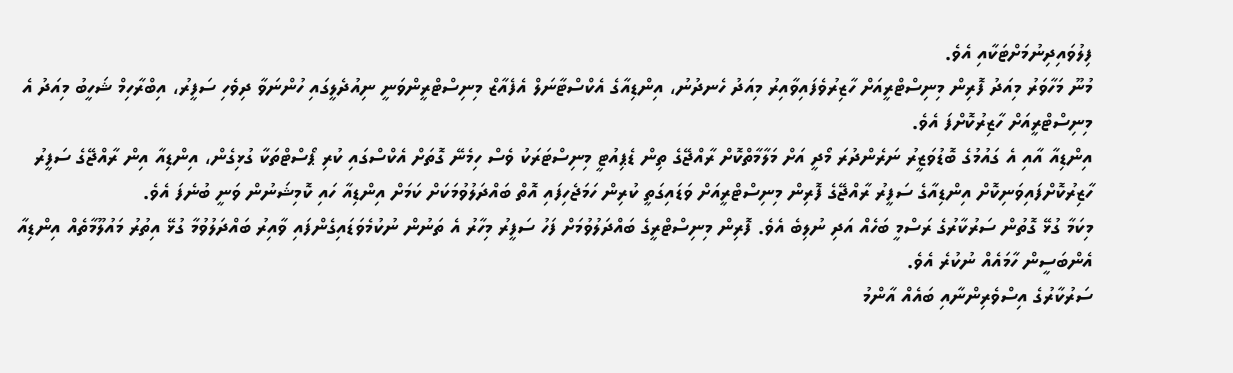ފިލުވައިދިނުމަށްޓަކާއި އެވެ.
މުނޫ މަހާވަރު މިއަދު ފޮރިން މިނިސްޓްރީއަށް ހާޒިރުވެފައިވާއިރު މިއަދު ހެނދުނު، އިންޑިއާގެ އެކްސްޓާނަލް އެފެއާޒް މިނިސްޓްރީންވަނީ ނިއުދެލީގައި ހުންނަވާ ދިވެހި ސަފީރު، އިބްރާހިމް ޝަހީބު މިއަދު އެ މިނިސްޓްރީއަށް ހާޒިރުކޮށްފަ އެވެ.
އިންޑިއާ އާއި އެ ގައުމުގެ ބޮޑުވަޒީރު ނަރެންދުރަ މޯދީ އަށް މަލާމާތްކޮށް ރާއްޖޭގެ ތިން ޑެޕިއުޓީ މިނިސްޓަރަކު ވެސް ހިމެނޭ ގޮތަށް އެކްސްގައި ކުރި ޕޯސްޓްތަކާ ގުޅިގެން، އިންޑިއާ އިން ރާއްޖޭގެ ސަފީރު ހާޒިރުކޮށްފައިވަނިކޮށް އިންޑިއާގެ ސަފީރު ރާއްޖޭގެ ފޮރިން މިނިސްޓްރީއަށް ވަޑައިގަތީ ކުރިން ހަމަޖެހިފައި އޮތް ބައްދަލުވުމަކަށް ކަމަށް އިންޑިއާ ހައި ކޮމިޝަނުން ވަނީ ބުނެފަ އެވެ.
މިކަމާ ގުޅޭ ގޮތުން ސަރުކާރުގެ ރަސްމީ ބަހެއް އަދި ނުލިބެ އެވެ. ފޮރިން މިނިސްޓްރީގެ ބައްދަލުވުމަށް ފަހު ސަފީރު މިހާރު އެ ތަނުން ނުކުމެވަޑައިގެންފައި ވާއިރު ބައްދަލުވުމާ ގުޅޭ އިތުރު މައުލޫމާތެއް އިންޑިއާ އެންބަސީން ހާމައެއް ނުކުރެ އެވެ.
ސަރުކާރުގެ އިސްވެރިންނާއި ބައެއް އާންމު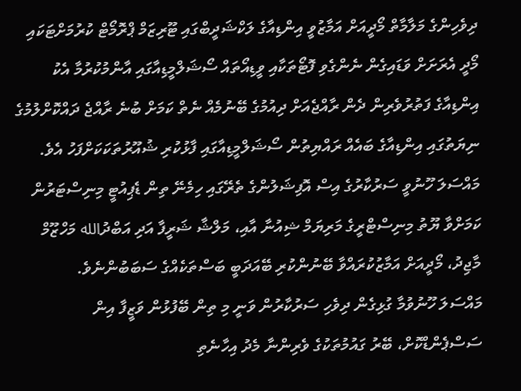ދިވެހިންގެ މަލާމާތް މޯދީއަށް އަމާޒުވީ އިންޑިއާގެ ލަކްޝަދީބްގައި ޓޫރިޒަމް ޕްރޮމޯޓް ކުރުމަށްޓަކައި މޯދީ އެރަށަށް ވަޑައިގެން ނެންގެވި ފޮޓޯތަކާއި ވީޑިއޯތައް ސޯޝަލްމީޑިއާގައި އާންމުކުރުމާ އެކު އިންޑިއާގެ ފަތުރުވެރިން ދެން ރާއްޖެއަށް ދިއުމުގެ ބޭނުމެއް ނެތް ކަމަށް ބުނެ ރާއްޖެ ދައްކޮށްލުމުގެ ނިޔަތުގައި އިންޑިއާގެ ބައެއް ރައްޔިތުން ސޯޝަލްމީޑިއާގައި ފާޅުކުރި ޝުއޫރުތަކަކަށްފަހު އެވެ.
މައްސަލަ ހޫނުވީ ސަރުކާރުގެ އިސް އޮފިޝަލުންގެ ތެރޭގައި ހިމެނޭ ތިން ޑެޕިއުޓީ މިނިސްޓަރުން ކަމަށްވާ ޔޫތު މިނިސްޓްރީގެ މަރިޔަމް ޝިއުނާ އާއި، މަލްޝާ ޝަރީފާ އަދި އަބްދުالله މަހްޒޫމް މާޖިދު، މޯދީއަށް އަމާޒުކުރައްވާ ބޭނުންކުރި ބޭއަދަބީ ބަސްތަކެއްގެ ސަބަބުންނެވެ.
މައްސަލަ ހޫނުވުމާ ގުޅިގެން ދިވެހި ސަރުކާރުން ވަނީ މި ތިން ބޭފުޅުން ވަޒީފާ އިން ސަސްޕެންޑްކޮށް، ބޭރު ގައުމުތަކުގެ ވެރިންނާ މެދު އިހާނެތި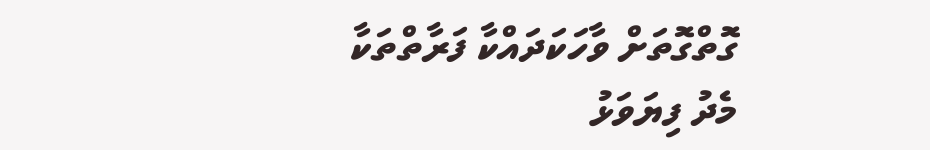ގޮތްގޮތަށް ވާހަކަދައްކާ ފަރާތްތަކާ މެދު ފިޔަވަޅު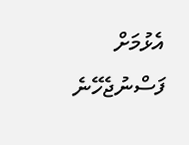އެޅުމަށް ފަސްނުޖެހޭނެ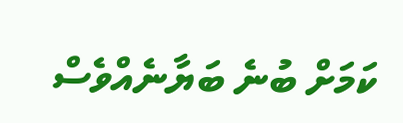ކަމަށް ބުނެ ބަޔާނެއްވެސް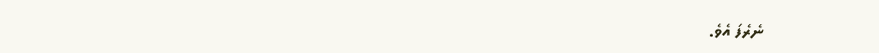ނެރެފަ އެވެ.